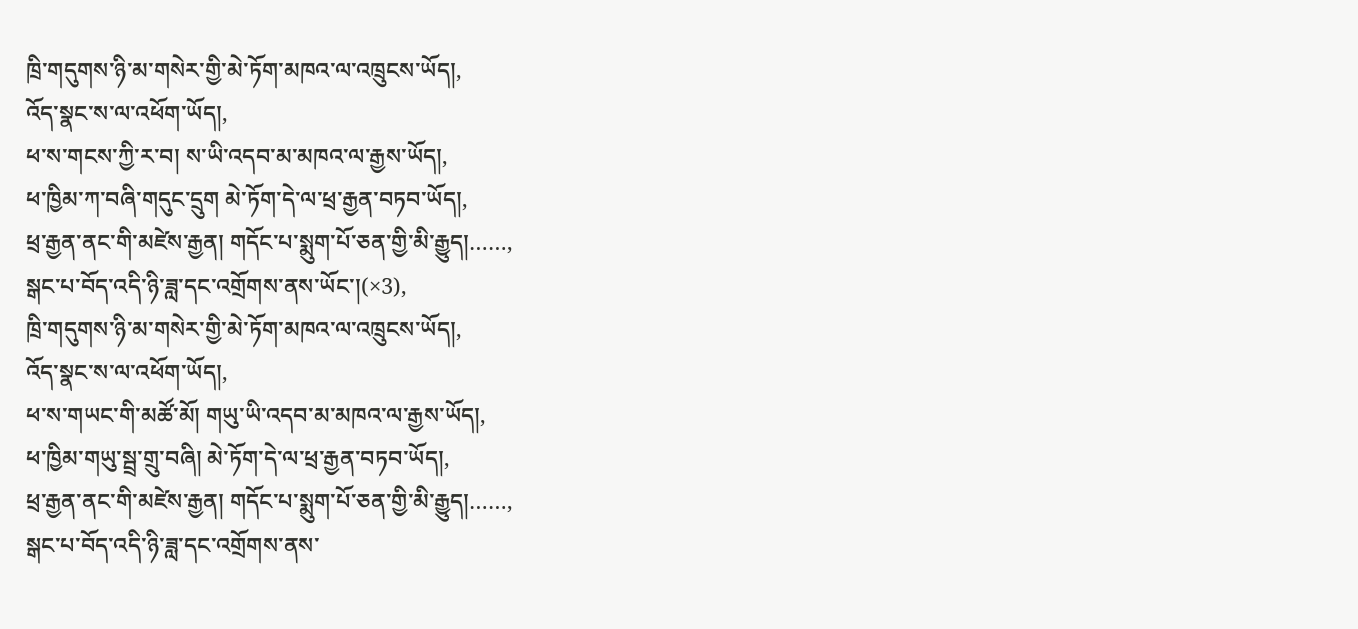ཁྲི་གདུགས་ཉི་མ་གསེར་གྱི་མེ་ཏོག་མཁའ་ལ་འཁྲུངས་ཡོད།,
འོད་སྣང་ས་ལ་འཕོག་ཡོད།,
ཕ་ས་གངས་ཀྱི་ར་བ། ས་ཡི་འདབ་མ་མཁའ་ལ་རྒྱས་ཡོད།,
ཕ་ཁྱིམ་ཀ་བཞི་གདུང་དྲུག མེ་ཏོག་དེ་ལ་ཕྲ་རྒྱན་བཏབ་ཡོད།,
ཕྲ་རྒྱན་ནང་གི་མཛེས་རྒྱན། གདོང་པ་སྨུག་པོ་ཅན་གྱི་མི་རྒྱུད།……,
སྒང་པ་བོད་འདི་ཉི་ཟླ་དང་འགྲོགས་ནས་ཡོང་།(×3),
ཁྲི་གདུགས་ཉི་མ་གསེར་གྱི་མེ་ཏོག་མཁའ་ལ་འཁྲུངས་ཡོད།,
འོད་སྣང་ས་ལ་འཕོག་ཡོད།,
ཕ་ས་གཡང་གི་མཚོ་མོ། གཡུ་ཡི་འདབ་མ་མཁའ་ལ་རྒྱས་ཡོད།,
ཕ་ཁྱིམ་གཡུ་སྦྲ་གྲུ་བཞི། མེ་ཏོག་དེ་ལ་ཕྲ་རྒྱན་བཏབ་ཡོད།,
ཕྲ་རྒྱན་ནང་གི་མཛེས་རྒྱན། གདོང་པ་སྨུག་པོ་ཅན་གྱི་མི་རྒྱུད།……,
སྒང་པ་བོད་འདི་ཉི་ཟླ་དང་འགྲོགས་ནས་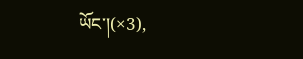ཡོང་།(×3),